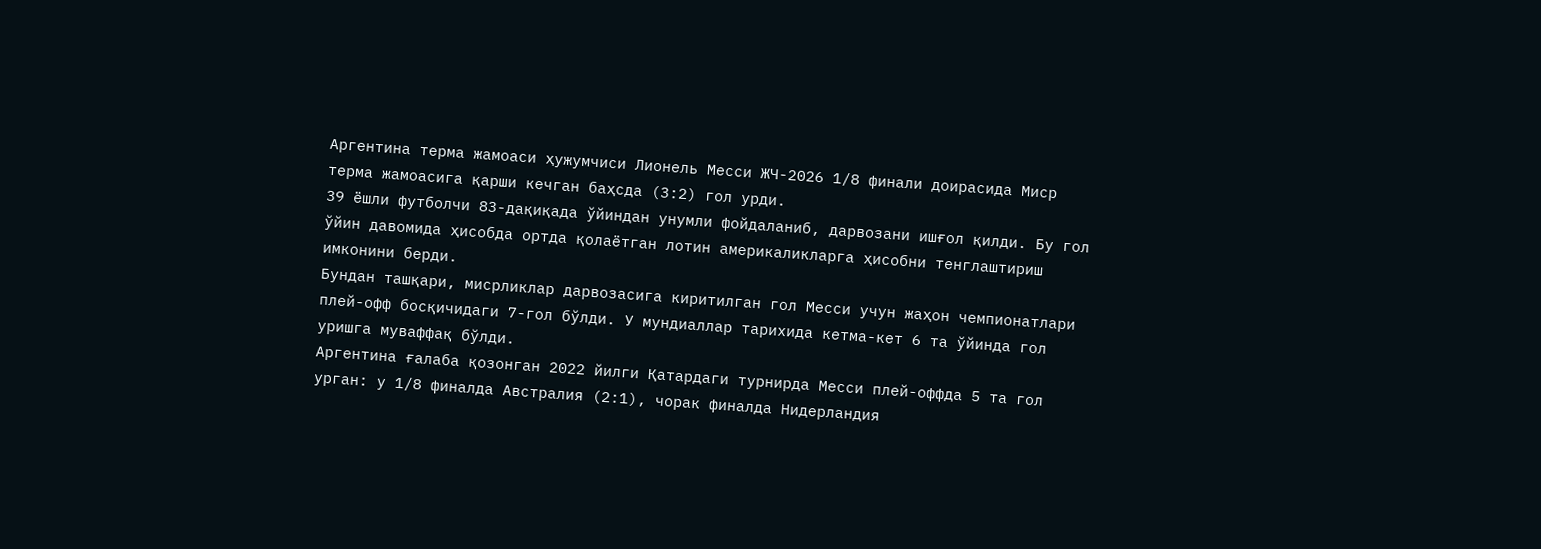Аргентина терма жамоаси ҳужумчиси Лионель Месси ЖЧ-2026 1/8 финали доирасида Миср терма жамоасига қарши кечган баҳсда (3:2) гол урди.
39 ёшли футболчи 83-дақиқада ўйиндан унумли фойдаланиб, дарвозани ишғол қилди. Бу гол ўйин давомида ҳисобда ортда қолаётган лотин америкаликларга ҳисобни тенглаштириш имконини берди.
Бундан ташқари, мисрликлар дарвозасига киритилган гол Месси учун жаҳон чемпионатлари плей-офф босқичидаги 7-гол бўлди. У мундиаллар тарихида кетма-кет 6 та ўйинда гол уришга муваффақ бўлди.
Аргентина ғалаба қозонган 2022 йилги Қатардаги турнирда Месси плей-оффда 5 та гол урган: у 1/8 финалда Австралия (2:1), чорак финалда Нидерландия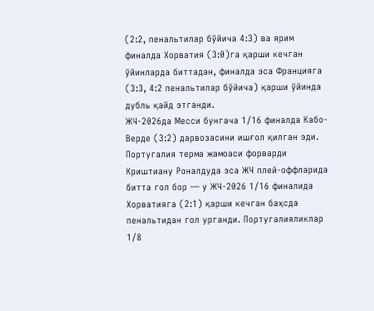(2:2, пенальтилар бўйича 4:3) ва ярим финалда Хорватия (3:0)га қарши кечган ўйинларда биттадан, финалда эса Францияга (3:3, 4:2 пенальтилар бўйича) қарши ўйинда дубль қайд этганди.
ЖЧ-2026да Месси бунгача 1/16 финалда Кабо-Верде (3:2) дарвозасини ишғол қилган эди.
Португалия терма жамоаси форварди Криштиану Роналдуда эса ЖЧ плей-оффларида битта гол бор — у ЖЧ-2026 1/16 финалида Хорватияга (2:1) қарши кечган баҳсда пенальтидан гол урганди. Португалияликлар 1/8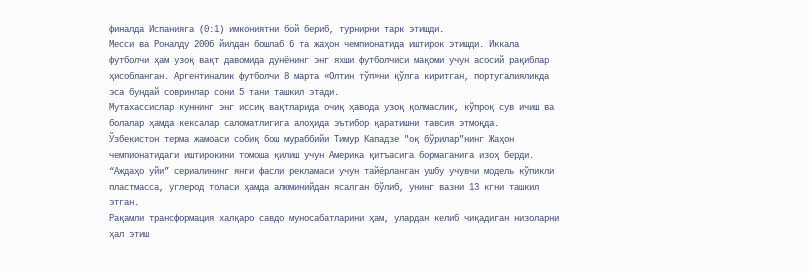финалда Испанияга (0:1) имкониятни бой бериб, турнирни тарк этишди.
Месси ва Роналду 2006 йилдан бошлаб 6 та жаҳон чемпионатида иштирок этишди. Иккала футболчи ҳам узоқ вақт давомида дунёнинг энг яхши футболчиси мақоми учун асосий рақиблар ҳисобланган. Аргентиналик футболчи 8 марта «Олтин тўп»ни қўлга киритган, португалияликда эса бундай совринлар сони 5 тани ташкил этади.
Мутахассислар куннинг энг иссиқ вақтларида очиқ ҳавода узоқ қолмаслик, кўпроқ сув ичиш ва болалар ҳамда кексалар саломатлигига алоҳида эътибор қаратишни тавсия этмоқда.
Ўзбекистон терма жамоаси собиқ бош мураббийи Тимур Кападзе "оқ бўрилар"нинг Жаҳон чемпионатидаги иштирокини томоша қилиш учун Америка қитъасига бормаганига изоҳ берди.
“Аждаҳо уйи” сериалининг янги фасли рекламаси учун тайёрланган ушбу учувчи модель кўпикли пластмасса, углерод толаси ҳамда алюминийдан ясалган бўлиб, унинг вазни 13 кгни ташкил этган.
Рақамли трансформация халқаро савдо муносабатларини ҳам, улардан келиб чиқадиган низоларни ҳал этиш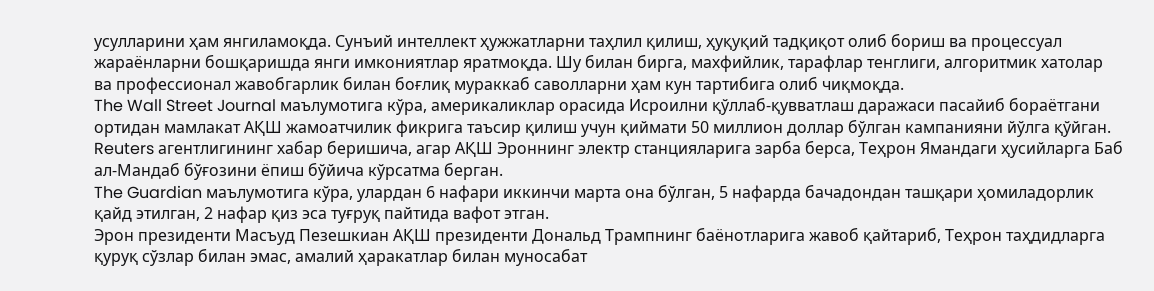усулларини ҳам янгиламоқда. Сунъий интеллект ҳужжатларни таҳлил қилиш, ҳуқуқий тадқиқот олиб бориш ва процессуал жараёнларни бошқаришда янги имкониятлар яратмоқда. Шу билан бирга, махфийлик, тарафлар тенглиги, алгоритмик хатолар ва профессионал жавобгарлик билан боғлиқ мураккаб саволларни ҳам кун тартибига олиб чиқмоқда.
The Wall Street Journal маълумотига кўра, америкаликлар орасида Исроилни қўллаб-қувватлаш даражаси пасайиб бораётгани ортидан мамлакат АҚШ жамоатчилик фикрига таъсир қилиш учун қиймати 50 миллион доллар бўлган кампанияни йўлга қўйган.
Reuters агентлигининг хабар беришича, агар АҚШ Эроннинг электр станцияларига зарба берса, Теҳрон Ямандаги ҳусийларга Баб ал-Мандаб бўғозини ёпиш бўйича кўрсатма берган.
The Guardian маълумотига кўра, улардан 6 нафари иккинчи марта она бўлган, 5 нафарда бачадондан ташқари ҳомиладорлик қайд этилган, 2 нафар қиз эса туғруқ пайтида вафот этган.
Эрон президенти Масъуд Пезешкиан АҚШ президенти Дональд Трампнинг баёнотларига жавоб қайтариб, Теҳрон таҳдидларга қуруқ сўзлар билан эмас, амалий ҳаракатлар билан муносабат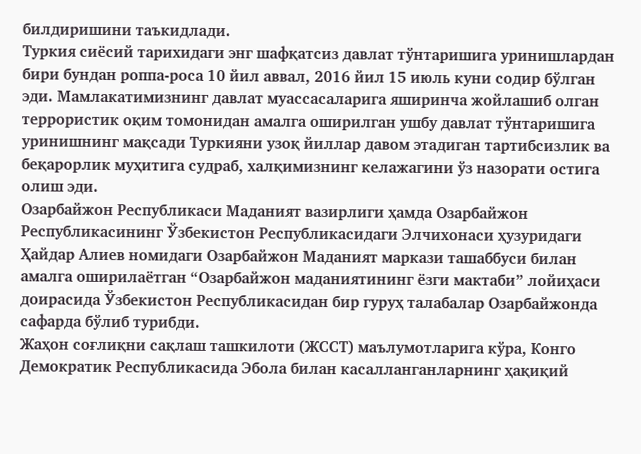билдиришини таъкидлади.
Туркия сиёсий тарихидаги энг шафқатсиз давлат тўнтаришига уринишлардан бири бундан роппа-роса 10 йил аввал, 2016 йил 15 июль куни содир бўлган эди. Мамлакатимизнинг давлат муассасаларига яширинча жойлашиб олган террористик оқим томонидан амалга оширилган ушбу давлат тўнтаришига уринишнинг мақсади Туркияни узоқ йиллар давом этадиган тартибсизлик ва беқарорлик муҳитига судраб, халқимизнинг келажагини ўз назорати остига олиш эди.
Озарбайжон Республикаси Маданият вазирлиги ҳамда Озарбайжон Республикасининг Ўзбекистон Республикасидаги Элчихонаси ҳузуридаги Ҳайдар Алиев номидаги Озарбайжон Маданият маркази ташаббуси билан амалга оширилаётган “Озарбайжон маданиятининг ёзги мактаби” лойиҳаси доирасида Ўзбекистон Республикасидан бир гуруҳ талабалар Озарбайжонда сафарда бўлиб турибди.
Жаҳон соғлиқни сақлаш ташкилоти (ЖССТ) маълумотларига кўра, Конго Демократик Республикасида Эбола билан касалланганларнинг ҳақиқий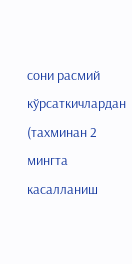сони расмий кўрсаткичлардан (тахминан 2 мингта касалланиш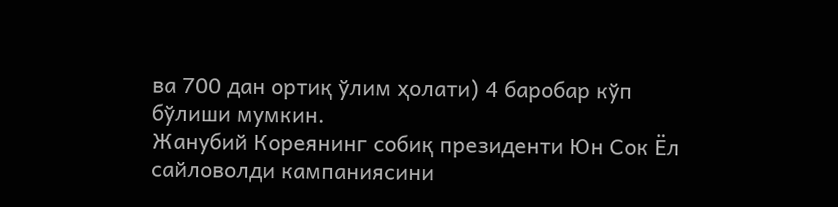ва 700 дан ортиқ ўлим ҳолати) 4 баробар кўп бўлиши мумкин.
Жанубий Кореянинг собиқ президенти Юн Сок Ёл сайловолди кампаниясини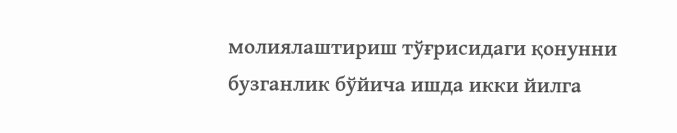молиялаштириш тўғрисидаги қонунни бузганлик бўйича ишда икки йилга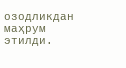озодликдан маҳрум этилди.